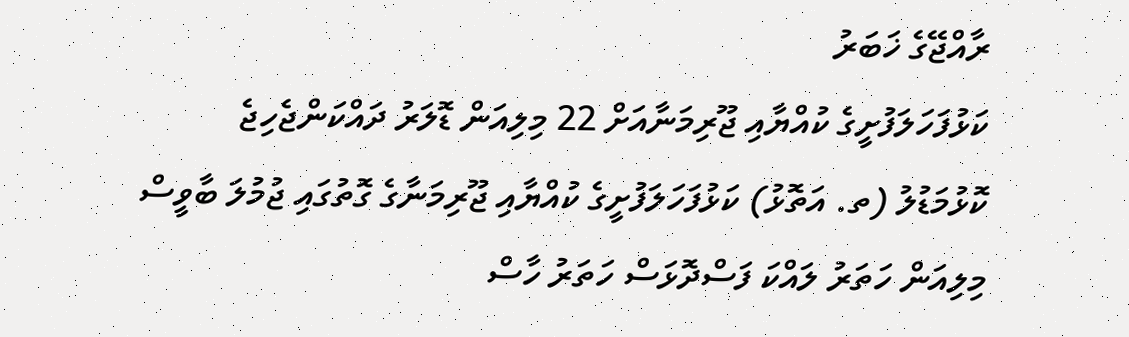ރާއްޖޭގެ ޚަބަރު
ކަޅުފަހަލަފުށީގެ ކުއްޔާއި ޖޫރިމަނާއަށް 22 މިލިއަން ޑޮލަރު ދައްކަންޖެހިޖެ
ކޮޅުމަޑުލު (ތ. އަތޮޅު) ކަޅުފަހަލަފުށީގެ ކުއްޔާއި ޖޫރިމަނާގެ ގޮތުގައި ޖުމުލަ ބާވީސް މިލިއަން ހަތަރު ލައްކަ ފަސްދޮޅަސް ހަތަރު ހާސް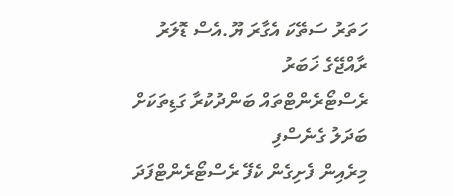ހަތަރު ސަތޭކަ އެގާރަ ޔޫ.އެސް ޑޮލަރު
ރާއްޖޭގެ ޚަބަރު
ރެސްޓޯރެންޓްތައް ބަންދުކުރާ ގަޑިތަކަށް ބަދަލު ގެނެސްފި
މިރެއިން ފެށިގެން ކެފޭ ރެސްޓޯރެންޓްފަދަ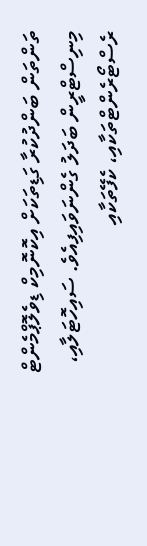ތަންތަން ބަންދުކުރާ ގަޑިތަކަށް އިކޮނޮމިކް ޑިވެލޮޕްމެންޓް މިނިސްޓްރީން ބަދަލު ގެންނަވައިފިއެވެ. ސައިހޮޓަލާއި، ރެސްޓޯރެންޓްތަކާއި، ކެފޭތަކާއި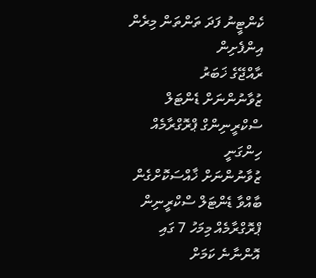ކެންޓީނު ފަދަ ތަންތަން މިރެން އިންފެށިން
ރާއްޖޭގެ ޚަބަރު
ޒުވާނުންނަށް ޑެންޓަލް ސްކްރީނިންގް ޕްރޮގްރާމެއް ހިންގަނީ
ޒުވާނުންނަށް ޚާއްސަކޮށްގެން ބާއްވާ ޑެންޓަލް ސްކްރީނިން ޕްރޮގްރާމެއް މިމަހު 7 ގައި އޮންނާނެ ކަމަށް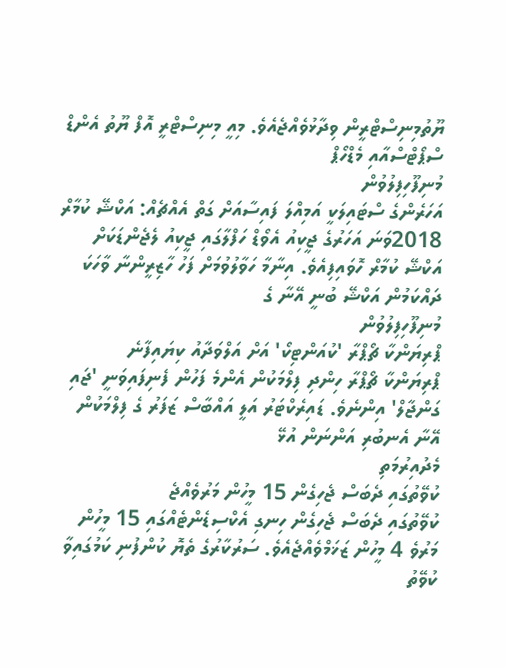ޔޫތުމިނިސްޓްރީން ވިދާޅުވެއްޖެއެވެ. މިއީ މިނިސްޓްރީ އޮފް ޔޫތު އެންޑް ސްޕޯޓްސްއާއި މެޑްހޯޕް
މުނިފޫހިފިލުވުން
އަހަރެންގެ ސްޓައިލަކީ އަމިއްލަ ފައިސާއަށް ގަތް އެއްޗެއް: އަކްޝޭ ކުމާރް
2018ވަނަ އަހަރުގެ ޖީކިއު އެވޯޑް ހަފްލާގައި ޖީކިއު ލެޖެންޑަކަށް އަކްޝޭ ކުމާރް ހޮވައިފިއެވެ. އިނާމާ ހަވާލުވުމަށް ފަހު ހާޒިރީންނާ ވާހަކަ ދައްކަމުން އަކްޝޭ ބުނީ އޭނާ ގެ
މުނިފޫހިފިލުވުން
ޕްރިޔަންކާ ޗޯޕްރާ 'ކުއަންޓިކޯ' އަށް އަލްވަދާއު ކިޔައިފާނެ
ޕްރިޔަންކާ ޗޯޕްރާ ހިންދި ފިލްމަކުން އެންމެ ފަހުން ފެނިފައިވަނީ 'ޖައި ގަންޖާލް' އިންނެވެ. ޑައިރެކްޓަރު އަލީ އައްބާސް ޒަފަރު ގެ ފިލްމަކުން އޭނާ އެނބުރި އަންނަން އުޅޭ
މެދުއިރުމަތި
ކުވޭތުގައި ދެބަސް ޖެހިގެން 15 މީހުން މަރުވެއްޖެ
ކުވޭތުގައި ދެބަސް ޖެހިގެން ހިނގި އެކްސިޑެންޓެއްގައި 15 މީހުން މަރުވެ 4 މީހުން ޒަޚަމްވެއްޖެއެވެ. ސަރުކާރުގެ ތެޔޮ ކުންފުނި ކަމުގައިވާ ކުވޭތު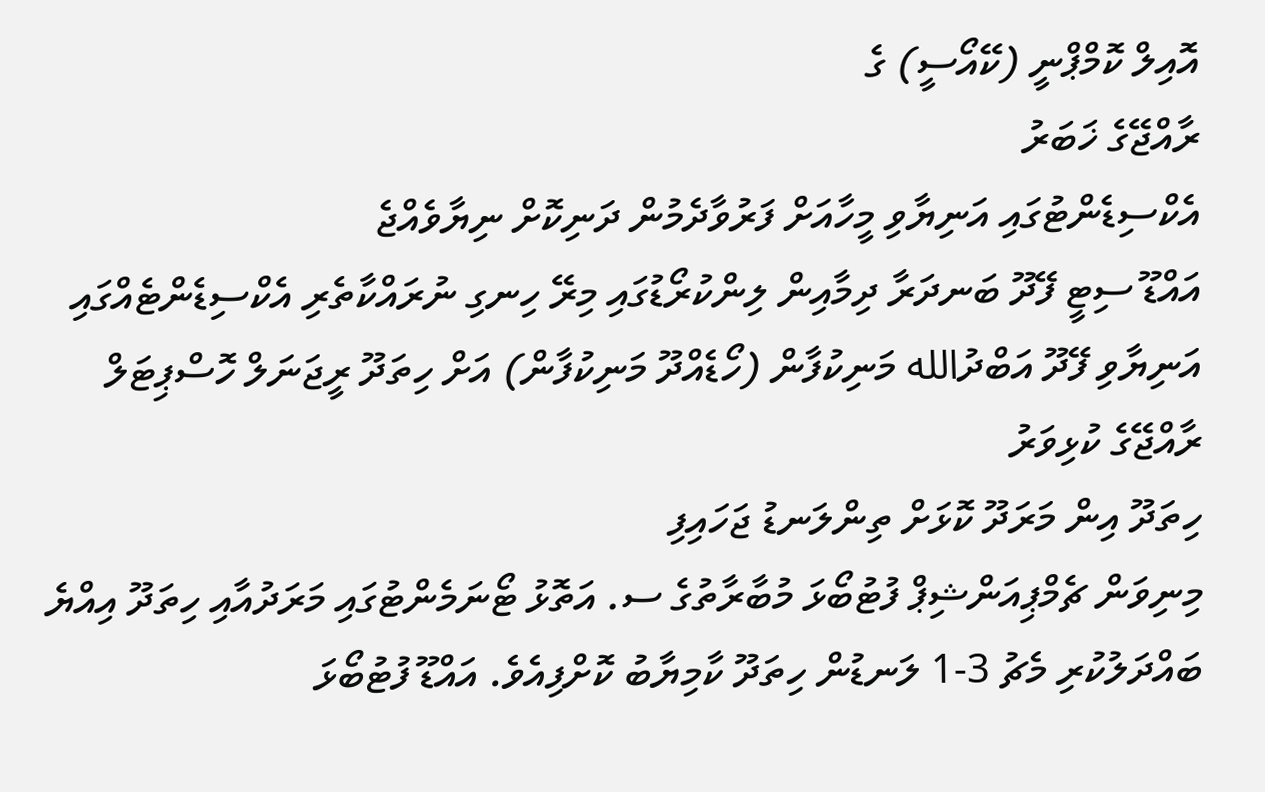އޮއިލް ކޮމްޕްނީ (ކޭއޯސީ) ގެ
ރާއްޖޭގެ ޚަބަރު
އެކްސިޑެންޓުގައި އަނިޔާވި މީހާއަށް ފަރުވާދެމުން ދަނިކޮށް ނިޔާވެއްޖެ
އައްޑޫ ސިޓީ ފޭދޫ ބަނދަރާ ދިމާއިން ލިންކުރޯޑުގައި މިރޭ ހިނގި ނުރައްކާތެރި އެކްސިޑެންޓެއްގައި އަނިޔާވި ފޭދޫ އަބްދުالله މަނިކުފާން (ހޯޑެއްދޫ މަނިކުފާން) އަށް ހިތަދޫ ރީޖަނަލް ހޮސްޕިޓަލް
ރާއްޖޭގެ ކުޅިވަރު
ހިތަދޫ އިން މަރަދޫ ކޮޅަށް ތިންލަނޑު ޖަހައިފި
މިނިވަން ޗެމްޕިއަންޝިޕް ފުޓުބޯޅަ މުބާރާތުގެ ސ. އަތޮޅު ޓޯނަމެންޓުގައި މަރަދުއާއި ހިތަދޫ އިއްޔެ ބައްދަލުކުރި މެޗު 3-1 ލަނޑުން ހިތަދޫ ކާމިޔާބު ކޮށްފިއެވެ. އައްޑޫ ފުޓުބޯޅަ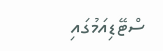ސްޓޭޑިއަމުގައި